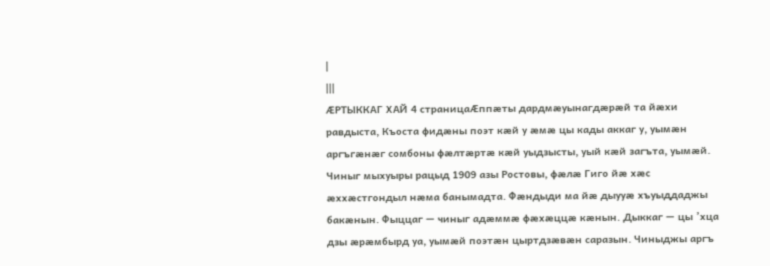|
|||
ÆРТЫККАГ ХАЙ 4 страницаÆппæты дардмæуынагдæрæй та йæхи равдыста, Къоста фидæны поэт кæй у æмæ цы кады аккаг у, уымæн аргъгæнæг сомбоны фæлтæртæ кæй уыдзысты, уый кæй загъта, уымæй. Чиныг мыхуыры рацыд 1909 азы Ростовы, фæлæ Гиго йæ хæс æххæстгондыл нæма банымадта. Фæндыди ма йæ дыууæ хъуыддаджы бакæнын. Фыццаг — чиныг адæммæ фæхæццæ кæнын. Дыккаг — цы ’хца дзы æрæмбырд уа, уымæй поэтæн цыртдзæвæн саразын. Чиныджы аргъ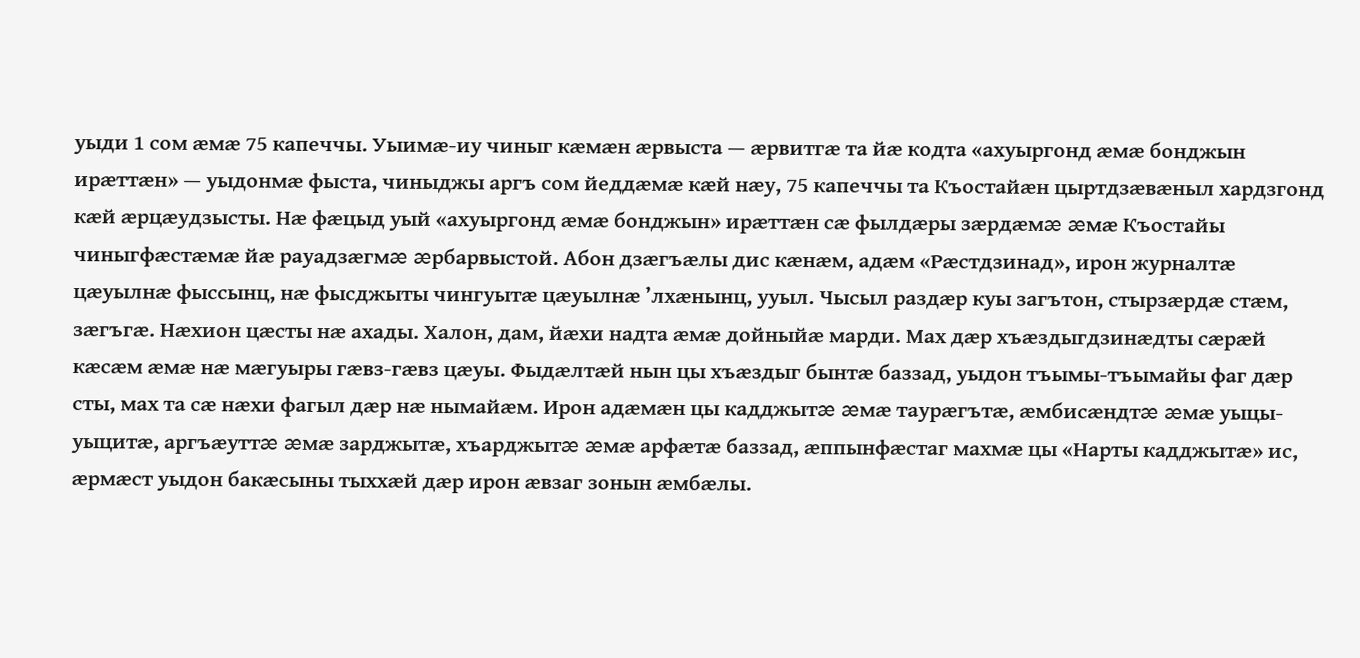уыди 1 сом æмæ 75 капеччы. Уыимæ-иу чиныг кæмæн æрвыста — æрвитгæ та йæ кодта «ахуыргонд æмæ бонджын ирæттæн» — уыдонмæ фыста, чиныджы аргъ сом йеддæмæ кæй нæу, 75 капеччы та Къостайæн цыртдзæвæныл хардзгонд кæй æрцæудзысты. Нæ фæцыд уый «ахуыргонд æмæ бонджын» ирæттæн сæ фылдæры зæрдæмæ æмæ Къостайы чиныгфæстæмæ йæ рауадзæгмæ æрбарвыстой. Абон дзæгъæлы дис кæнæм, адæм «Рæстдзинад», ирон журналтæ цæуылнæ фыссынц, нæ фысджыты чингуытæ цæуылнæ ’лхæнынц, ууыл. Чысыл раздæр куы загътон, стырзæрдæ стæм, зæгъгæ. Нæхион цæсты нæ ахады. Халон, дам, йæхи надта æмæ дойныйæ марди. Мах дæр хъæздыгдзинæдты сæрæй кæсæм æмæ нæ мæгуыры гæвз-гæвз цæуы. Фыдæлтæй нын цы хъæздыг бынтæ баззад, уыдон тъымы-тъымайы фаг дæр сты, мах та сæ нæхи фагыл дæр нæ нымайæм. Ирон адæмæн цы кадджытæ æмæ таурæгътæ, æмбисæндтæ æмæ уыцы-уыцитæ, аргъæуттæ æмæ зарджытæ, хъарджытæ æмæ арфæтæ баззад, æппынфæстаг махмæ цы «Нарты кадджытæ» ис, æрмæст уыдон бакæсыны тыххæй дæр ирон æвзаг зонын æмбæлы.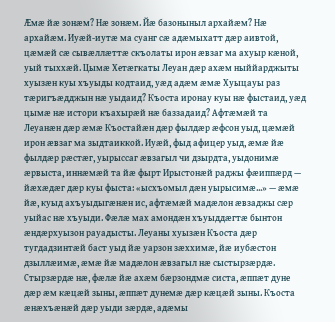Æмæ йæ зонæм? Нæ зонæм. Йæ базоныныл архайæм? Нæ архайæм. Иуæй-иутæ ма суанг сæ адæмыхатт дæр аивтой, цæмæй сæ сывæллæттæ скъолаты ирон æвзаг ма ахуыр кæной, уый тыххæй. Цымæ Хетæгкаты Леуан дæр ахæм ныййарджыты хуызæн куы хъуыды кодтаид, уæд адæм æмæ Хуыцауы раз тæригъæдджын нæ уыдаид? Къоста иронау куы нæ фыстаид, уæд цымæ нæ истори къахырæй нæ баззадаид? Афтæмæй та Леуанæн дæр æмæ Къостайæн дæр фылдæр æфсон уыд, цæмæй ирон æвзаг ма зыдтаиккой. Иуæй, фыд афицер уыд, æмæ йæ фылдæр рæстæг, уырыссаг æвзагыл чи дзырдта, уыдонимæ æрвыста, иннæмæй та йæ фырт Ирыстонæй раджы фæиппæрд — йæхæдæг дæр куы фыста: «ысхъомыл дæн уырысимæ...» — æмæ йæ, куыд ахъуыдыгæнæн ис, афтæмæй мадæлон æвзаджы сæр уыйас нæ хъуыди. Фæлæ мах амондæн хъуыддæгтæ бынтон æндæрхуызон рауадысты. Леуаны хуызæн Къоста дæр тугдадзинтæй баст уыд йæ уарзон зæххимæ, йæ иубæстон дзыллæимæ, æмæ йæ мадæлон æвзагыл нæ сыстырзæрдæ. Стырзæрдæ нæ, фæлæ йæ ахæм бæрзондмæ систа, æппæт дуне дæр æм кæцæй зыны, æппæт дунемæ дæр кæцæй зыны. Къоста æнæхъæнæй дæр уыди зæрдæ, адæмы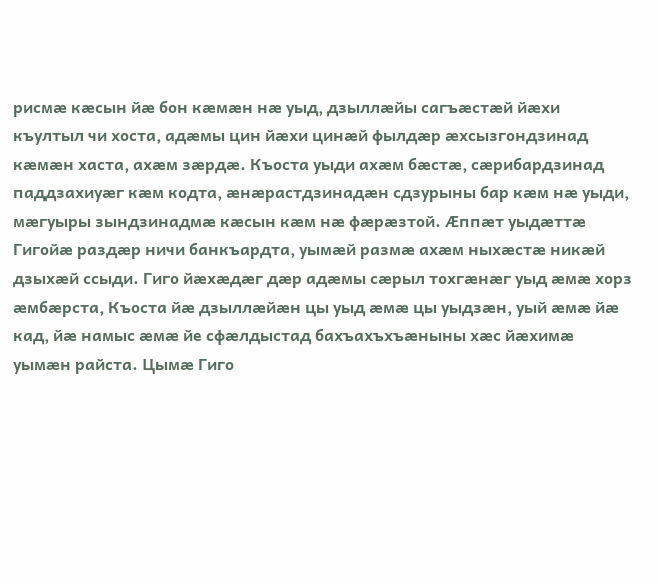рисмæ кæсын йæ бон кæмæн нæ уыд, дзыллæйы сагъæстæй йæхи къултыл чи хоста, адæмы цин йæхи цинæй фылдæр æхсызгондзинад кæмæн хаста, ахæм зæрдæ. Къоста уыди ахæм бæстæ, сæрибардзинад паддзахиуæг кæм кодта, æнæрастдзинадæн сдзурыны бар кæм нæ уыди, мæгуыры зындзинадмæ кæсын кæм нæ фæрæзтой. Æппæт уыдæттæ Гигойæ раздæр ничи банкъардта, уымæй размæ ахæм ныхæстæ никæй дзыхæй ссыди. Гиго йæхæдæг дæр адæмы сæрыл тохгæнæг уыд æмæ хорз æмбæрста, Къоста йæ дзыллæйæн цы уыд æмæ цы уыдзæн, уый æмæ йæ кад, йæ намыс æмæ йе сфæлдыстад бахъахъхъæныны хæс йæхимæ уымæн райста. Цымæ Гиго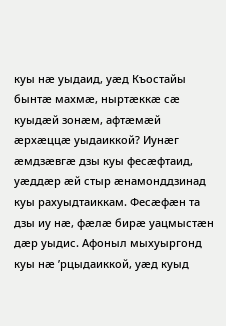куы нæ уыдаид, уæд Къостайы бынтæ махмæ, ныртæккæ сæ куыдæй зонæм, афтæмæй æрхæццæ уыдаиккой? Иунæг æмдзæвгæ дзы куы фесæфтаид, уæддæр æй стыр æнамонддзинад куы рахуыдтаиккам. Фесæфæн та дзы иу нæ, фæлæ бирæ уацмыстæн дæр уыдис. Афоныл мыхуыргонд куы нæ ’рцыдаиккой, уæд куыд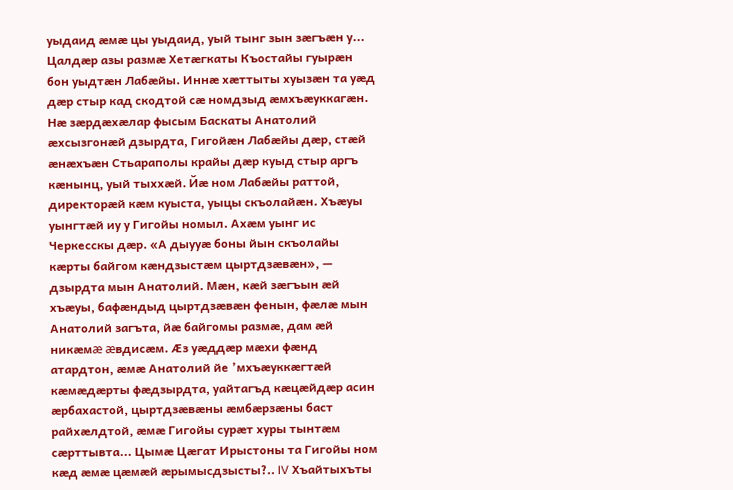уыдаид æмæ цы уыдаид, уый тынг зын зæгъæн у... Цалдæр азы размæ Хетæгкаты Къостайы гуырæн бон уыдтæн Лабæйы. Иннæ хæттыты хуызæн та уæд дæр стыр кад скодтой сæ номдзыд æмхъæуккагæн. Нæ зæрдæхæлар фысым Баскаты Анатолий æхсызгонæй дзырдта, Гигойæн Лабæйы дæр, стæй æнæхъæн Стьараполы крайы дæр куыд стыр аргъ кæнынц, уый тыххæй. Йæ ном Лабæйы раттой, директорæй кæм куыста, уыцы скъолайæн. Хъæуы уынгтæй иу у Гигойы номыл. Ахæм уынг ис Черкесскы дæр. «А дыууæ боны йын скъолайы кæрты байгом кæндзыстæм цыртдзæвæн», — дзырдта мын Анатолий. Мæн, кæй зæгъын æй хъæуы, бафæндыд цыртдзæвæн фенын, фæлæ мын Анатолий загъта, йæ байгомы размæ, дам æй никæмæ æвдисæм. Æз уæддæр мæхи фæнд атардтон, æмæ Анатолий йе ’мхъæуккæгтæй кæмæдæрты фæдзырдта, уайтагъд кæцæйдæр асин æрбахастой, цыртдзæвæны æмбæрзæны баст райхæлдтой, æмæ Гигойы сурæт хуры тынтæм сæрттывта... Цымæ Цæгат Ирыстоны та Гигойы ном кæд æмæ цæмæй æрымысдзысты?.. IV Хъайтыхъты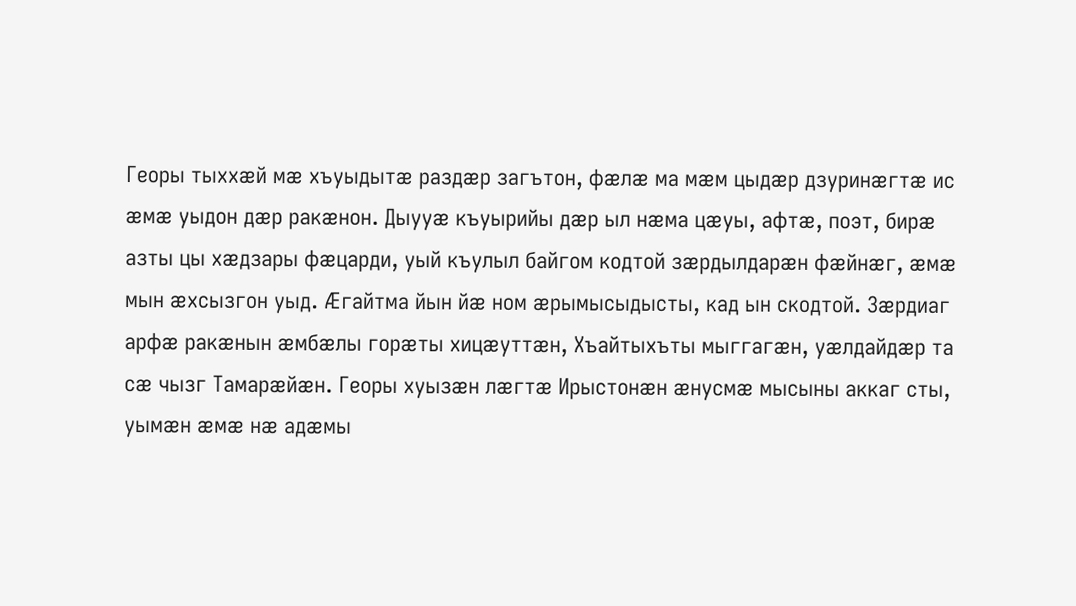Георы тыххæй мæ хъуыдытæ раздæр загътон, фæлæ ма мæм цыдæр дзуринæгтæ ис æмæ уыдон дæр ракæнон. Дыууæ къуырийы дæр ыл нæма цæуы, афтæ, поэт, бирæ азты цы хæдзары фæцарди, уый къулыл байгом кодтой зæрдылдарæн фæйнæг, æмæ мын æхсызгон уыд. Æгайтма йын йæ ном æрымысыдысты, кад ын скодтой. Зæрдиаг арфæ ракæнын æмбæлы горæты хицæуттæн, Хъайтыхъты мыггагæн, уæлдайдæр та сæ чызг Тамарæйæн. Георы хуызæн лæгтæ Ирыстонæн æнусмæ мысыны аккаг сты, уымæн æмæ нæ адæмы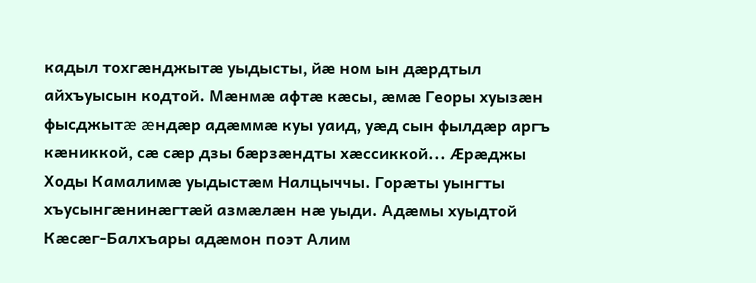кадыл тохгæнджытæ уыдысты, йæ ном ын дæрдтыл айхъуысын кодтой. Мæнмæ афтæ кæсы, æмæ Георы хуызæн фысджытæ æндæр адæммæ куы уаид, уæд сын фылдæр аргъ кæниккой, сæ сæр дзы бæрзæндты хæссиккой... Æрæджы Ходы Камалимæ уыдыстæм Налцыччы. Горæты уынгты хъусынгæнинæгтæй азмæлæн нæ уыди. Адæмы хуыдтой Кæсæг-Балхъары адæмон поэт Алим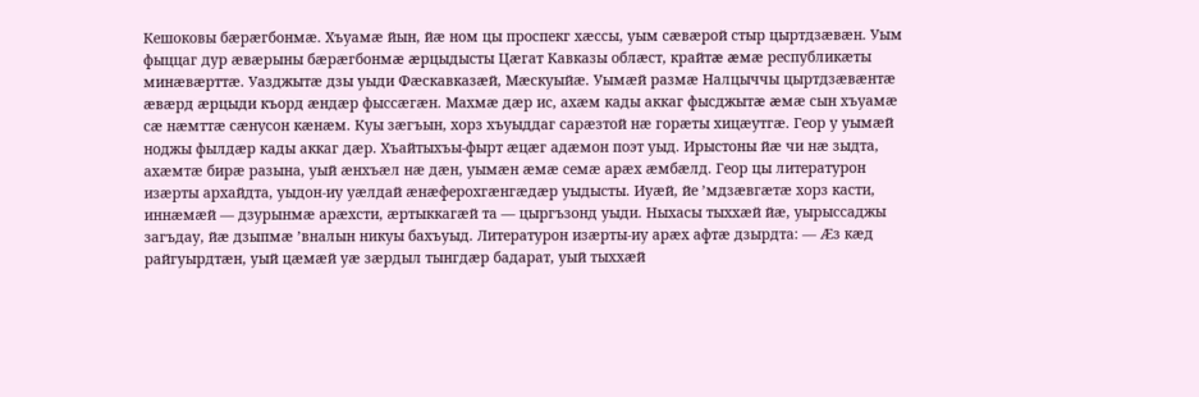Кешоковы бæрæгбонмæ. Хъуамæ йын, йæ ном цы проспекг хæссы, уым сæвæрой стыр цыртдзæвæн. Уым фыццаг дур æвæрыны бæрæгбонмæ æрцыдысты Цæгат Кавказы облæст, крайтæ æмæ республикæты минæвæрттæ. Уазджытæ дзы уыди Фæскавказæй, Мæскуыйæ. Уымæй размæ Налцыччы цыртдзæвæнтæ æвæрд æрцыди къорд æндæр фыссæгæн. Махмæ дæр ис, ахæм кады аккаг фысджытæ æмæ сын хъуамæ сæ нæмттæ сæнусон кæнæм. Куы зæгъын, хорз хъуыддаг сарæзтой нæ горæты хицæутгæ. Геор у уымæй ноджы фылдæр кады аккаг дæр. Хъайтыхъы-фырт æцæг адæмон поэт уыд. Ирыстоны йæ чи нæ зыдта, ахæмтæ бирæ разына, уый æнхъæл нæ дæн, уымæн æмæ семæ арæх æмбæлд. Геор цы литературон изæрты архайдта, уыдон-иу уæлдай æнæферохгæнгæдæр уыдысты. Иуæй, йе ’мдзæвгæтæ хорз касти, иннæмæй — дзурынмæ арæхсти, æртыккагæй та — цыргъзонд уыди. Ныхасы тыххæй йæ, уырыссаджы загъдау, йæ дзыпмæ ’вналын никуы бахъуыд. Литературон изæрты-иу арæх афтæ дзырдта: — Æз кæд райгуырдтæн, уый цæмæй уæ зæрдыл тынгдæр бадарат, уый тыххæй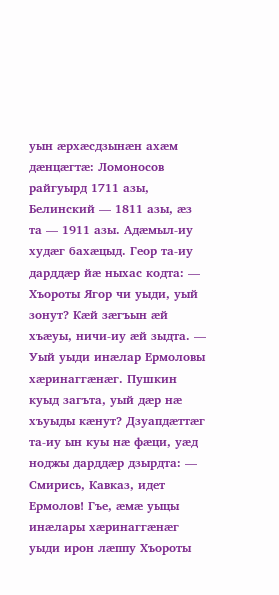уын æрхæсдзынæн ахæм дæнцæгтæ: Ломоносов райгуырд 1711 азы, Белинский — 1811 азы, æз та — 1911 азы. Адæмыл-иу худæг бахæцыд. Геор та-иу дарддæр йæ ныхас кодта: — Хъороты Ягор чи уыди, уый зонут? Кæй зæгъын æй хъæуы, ничи-иу æй зыдта. — Уый уыди инæлар Ермоловы хæринаггæнæг. Пушкин куыд загъта, уый дæр нæ хъуыды кæнут? Дзуапдæттæг та-иу ын куы нæ фæци, уæд ноджы дарддæр дзырдта: — Смирись, Кавказ, идет Ермолов! Гъе, æмæ уыцы инæлары хæринаггæнæг уыди ирон лæппу Хъороты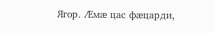Ягор. Æмæ цас фæцарди,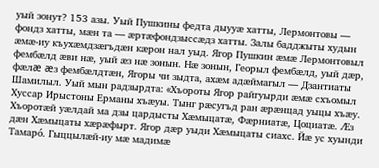уый зонут? 153 азы. Уый Пушкины федта дыууæ хатты, Лермонтовы — фондз хатты, мæн та — æртæфондзыссæдз хатты. Залы бадджыты худын æмæ-иу къухæмдзæгъдæн кæрон нал уыд. Ягор Пушкин æмæ Лермонтовыл фембæлд æви нæ, уый æз нæ зонын. Нæ зонын, Георыл фембæлд, уый дæр, фæлæ æз фембæлдтæн, Ягоры чи зыдта, ахæм адæймагыл — Дзантиаты Шамилыл. Уый мын радзырдта: «Хъороты Ягор райгуырди æмæ схъомыл Хуссар Ирыстоны Ерманы хъæуы. Тынг рæсугъд ран æрæнцад уыцы хъæу. Хъоротæй уæлдай ма дзы цардысты Хæмыцатæ, Фæрниатæ, Цоциатæ. Æз дæн Хæмыцаты хæрæфырт. Ягор дæр уыди Хæмыцаты сиахс. Йæ ус хуынди Тамарó. Гыццылæй-иу мæ мадимæ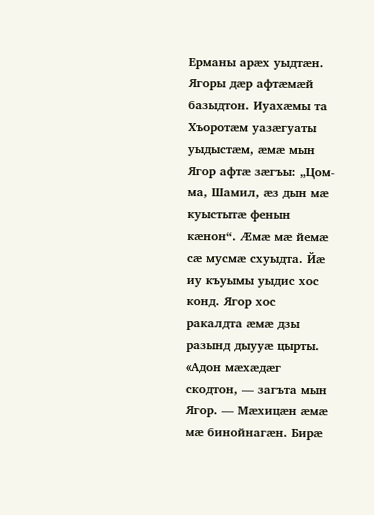Ерманы арæх уыдтæн. Ягоры дæр афтæмæй базыдтон. Иуахæмы та Хъоротæм уазæгуаты уыдыстæм, æмæ мын Ягор афтæ зæгъы: „Цом-ма, Шамил, æз дын мæ куыстытæ фенын кæнон“. Æмæ мæ йемæ сæ мусмæ схуыдта. Йæ иу къуымы уыдис хос конд. Ягор хос ракалдта æмæ дзы разынд дыууæ цырты. «Адон мæхæдæг скодтон, — загъта мын Ягор. — Мæхицæн æмæ мæ бинойнагæн. Бирæ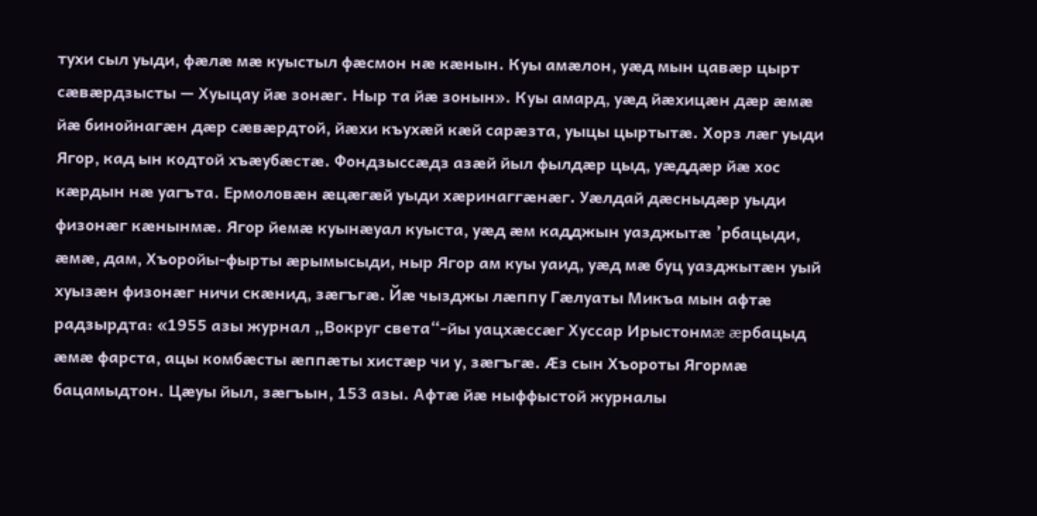тухи сыл уыди, фæлæ мæ куыстыл фæсмон нæ кæнын. Куы амæлон, уæд мын цавæр цырт сæвæрдзысты — Хуыцау йæ зонæг. Ныр та йæ зонын». Куы амард, уæд йæхицæн дæр æмæ йæ бинойнагæн дæр сæвæрдтой, йæхи къухæй кæй сарæзта, уыцы цыртытæ. Хорз лæг уыди Ягор, кад ын кодтой хъæубæстæ. Фондзыссæдз азæй йыл фылдæр цыд, уæддæр йæ хос кæрдын нæ уагъта. Ермоловæн æцæгæй уыди хæринаггæнæг. Уæлдай дæсныдæр уыди физонæг кæнынмæ. Ягор йемæ куынæуал куыста, уæд æм кадджын уазджытæ ’рбацыди, æмæ, дам, Хъоройы-фырты æрымысыди, ныр Ягор ам куы уаид, уæд мæ буц уазджытæн уый хуызæн физонæг ничи скæнид, зæгъгæ. Йæ чызджы лæппу Гæлуаты Микъа мын афтæ радзырдта: «1955 азы журнал „Вокруг света“-йы уацхæссæг Хуссар Ирыстонмæ æрбацыд æмæ фарста, ацы комбæсты æппæты хистæр чи у, зæгъгæ. Æз сын Хъороты Ягормæ бацамыдтон. Цæуы йыл, зæгъын, 153 азы. Афтæ йæ ныффыстой журналы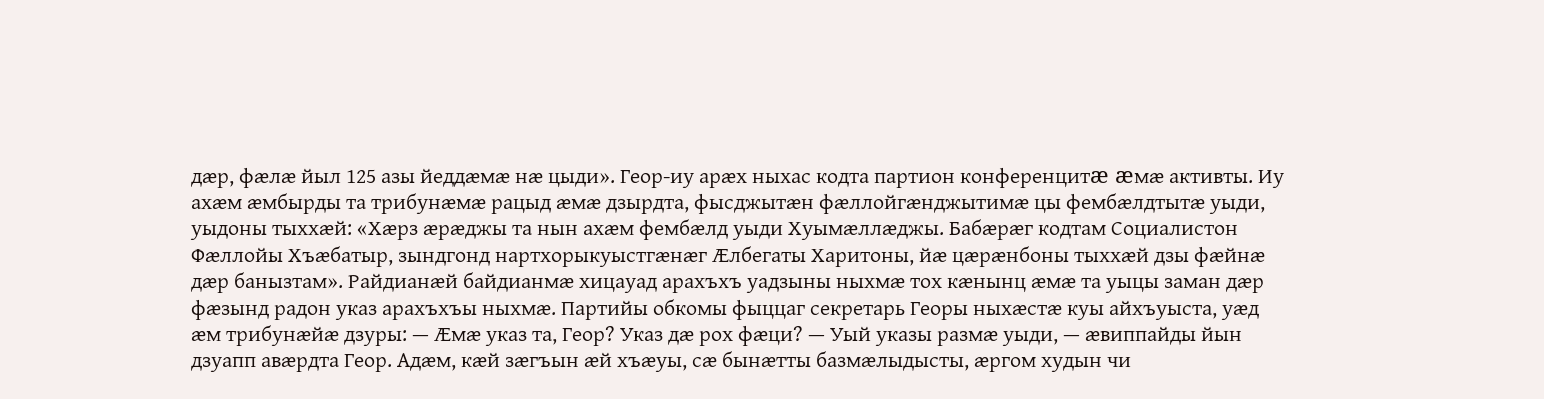дæр, фæлæ йыл 125 азы йеддæмæ нæ цыди». Геор-иу арæх ныхас кодта партион конференцитæ æмæ активты. Иу ахæм æмбырды та трибунæмæ рацыд æмæ дзырдта, фысджытæн фæллойгæнджытимæ цы фембæлдтытæ уыди, уыдоны тыххæй: «Хæрз æрæджы та нын ахæм фембæлд уыди Хуымæллæджы. Бабæрæг кодтам Социалистон Фæллойы Хъæбатыр, зындгонд нартхорыкуыстгæнæг Æлбегаты Харитоны, йæ цæрæнбоны тыххæй дзы фæйнæ дæр банызтам». Райдианæй байдианмæ хицауад арахъхъ уадзыны ныхмæ тох кæнынц æмæ та уыцы заман дæр фæзынд радон указ арахъхъы ныхмæ. Партийы обкомы фыццаг секретарь Георы ныхæстæ куы айхъуыста, уæд æм трибунæйæ дзуры: — Æмæ указ та, Геор? Указ дæ рох фæци? — Уый указы размæ уыди, — æвиппайды йын дзуапп авæрдта Геор. Адæм, кæй зæгъын æй хъæуы, сæ бынæтты базмæлыдысты, æргом худын чи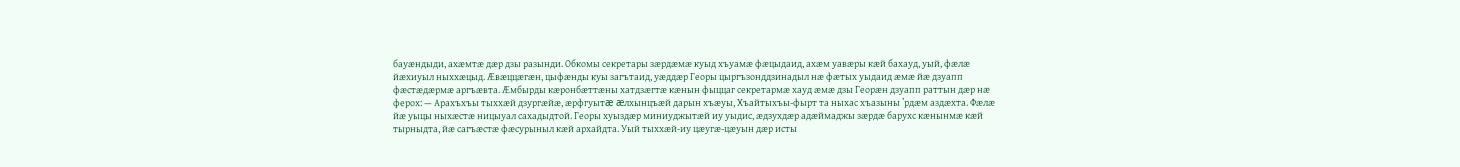бауæндыди, ахæмтæ дæр дзы разынди. Обкомы секретары зæрдæмæ куыд хъуамæ фæцыдаид, ахæм уавæры кæй бахауд, уый, фæлæ йæхиуыл ныххæцыд. Æвæццæгæн, цыфæнды куы загътаид, уæддæр Георы цыргъзонддзинадыл нæ фæтых уыдаид æмæ йæ дзуапп фæстæдæрмæ аргъæвта. Æмбырды кæронбæттæны хатдзæгтæ кæнын фыццаг секретармæ хауд æмæ дзы Георæн дзуапп раттын дæр нæ ферох: — Арахъхъы тыххæй дзургæйæ, æрфгуытæ æлхынцъæй дарын хъæуы, Хъайтыхъы-фырт та ныхас хъазыны ’рдæм аздæхта. Фæлæ йæ уыцы ныхæстæ ницыуал сахадыдтой. Георы хуыздæр миниуджытæй иу уыдис, æдзухдæр адæймаджы зæрдæ барухс кæнынмæ кæй тырныдта, йæ сагъæстæ фæсурыныл кæй архайдта. Уый тыххæй-иу цæугæ-цæуын дæр исты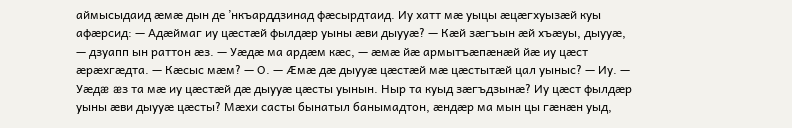аймысыдаид æмæ дын де ’нкъарддзинад фæсырдтаид. Иу хатт мæ уыцы æцæгхуызæй куы афæрсид: — Адæймаг иу цæстæй фылдæр уыны æви дыууæ? — Кæй зæгъын æй хъæуы, дыууæ, — дзуапп ын раттон æз. — Уæдæ ма ардæм кæс, — æмæ йæ армытъæпæнæй йæ иу цæст æрæхгæдта. — Кæсыс мæм? — О. — Æмæ дæ дыууæ цæстæй мæ цæстытæй цал уыныс? — Иу. — Уæдæ æз та мæ иу цæстæй дæ дыууæ цæсты уынын. Ныр та куыд зæгъдзынæ? Иу цæст фылдæр уыны æви дыууæ цæсты? Мæхи састы бынатыл банымадтон, æндæр ма мын цы гæнæн уыд,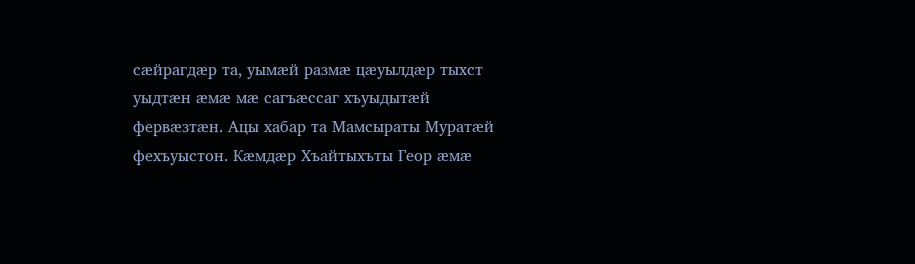сæйрагдæр та, уымæй размæ цæуылдæр тыхст уыдтæн æмæ мæ сагъæссаг хъуыдытæй фервæзтæн. Ацы хабар та Мамсыраты Муратæй фехъуыстон. Кæмдæр Хъайтыхъты Геор æмæ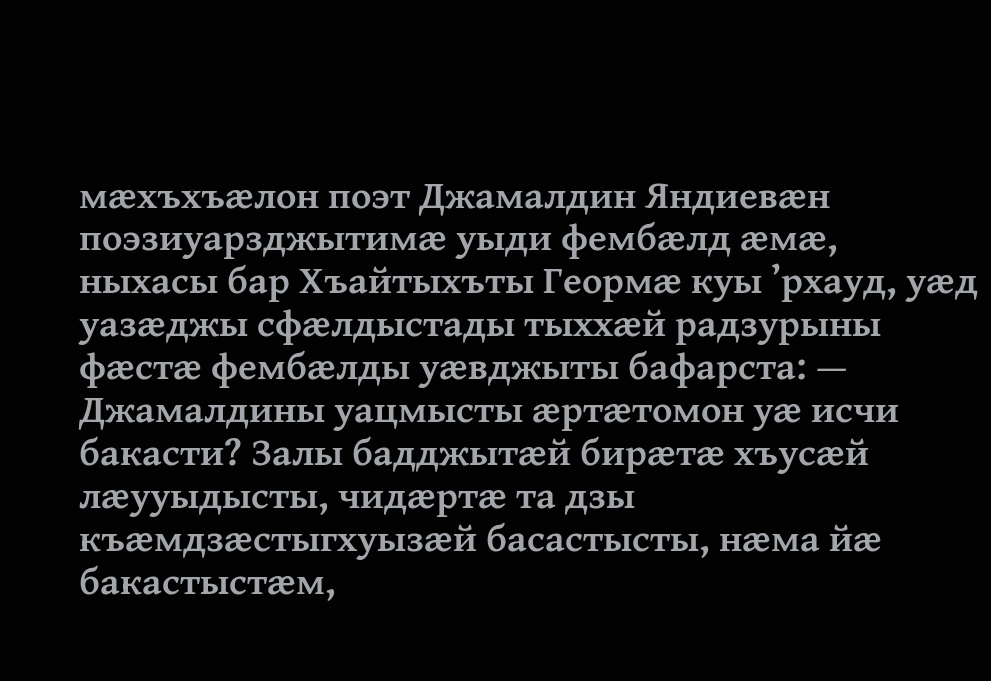мæхъхъæлон поэт Джамалдин Яндиевæн поэзиуарзджытимæ уыди фембæлд æмæ, ныхасы бар Хъайтыхъты Геормæ куы ’рхауд, уæд уазæджы сфæлдыстады тыххæй радзурыны фæстæ фембæлды уæвджыты бафарста: — Джамалдины уацмысты æртæтомон уæ исчи бакасти? Залы бадджытæй бирæтæ хъусæй лæууыдысты, чидæртæ та дзы къæмдзæстыгхуызæй басастысты, нæма йæ бакастыстæм,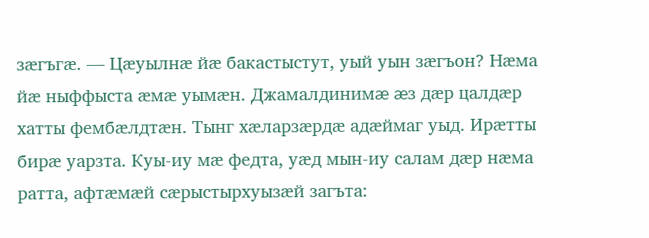зæгъгæ. — Цæуылнæ йæ бакастыстут, уый уын зæгъон? Нæма йæ ныффыста æмæ уымæн. Джамалдинимæ æз дæр цалдæр хатты фембæлдтæн. Тынг хæларзæрдæ адæймаг уыд. Ирæтты бирæ уарзта. Куы-иу мæ федта, уæд мын-иу салам дæр нæма ратта, афтæмæй сæрыстырхуызæй загъта: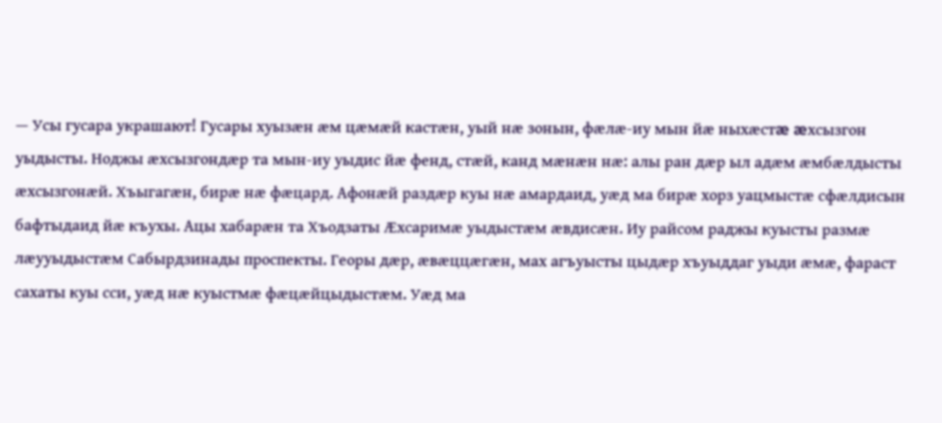— Усы гусара украшают! Гусары хуызæн æм цæмæй кастæн, уый нæ зонын, фæлæ-иу мын йæ ныхæстæ æхсызгон уыдысты. Ноджы æхсызгондæр та мын-иу уыдис йæ фенд, стæй, канд мæнæн нæ: алы ран дæр ыл адæм æмбæлдысты æхсызгонæй. Хъыгагæн, бирæ нæ фæцард. Афонæй раздæр куы нæ амардаид, уæд ма бирæ хорз уацмыстæ сфæлдисын бафтыдаид йæ къухы. Ацы хабарæн та Хъодзаты Æхсаримæ уыдыстæм æвдисæн. Иу райсом раджы куысты размæ лæууыдыстæм Сабырдзинады проспекты. Георы дæр, æвæццæгæн, мах агъуысты цыдæр хъуыддаг уыди æмæ, фараст сахаты куы сси, уæд нæ куыстмæ фæцæйцыдыстæм. Уæд ма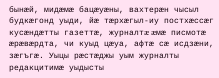бынæй, мидæмæ бацæуæны, вахтерæн чысыл будкæгонд уыди, йæ тæрхæгыл-иу постхæссæг кусæндæтты газеттæ, журналтæ æмæ писмотæ æрæвæрдта, чи куыд цæуа, афтæ сæ исдзæни, зæгъгæ. Уыцы рæстæджы уым журналты редакцитимæ уыдысты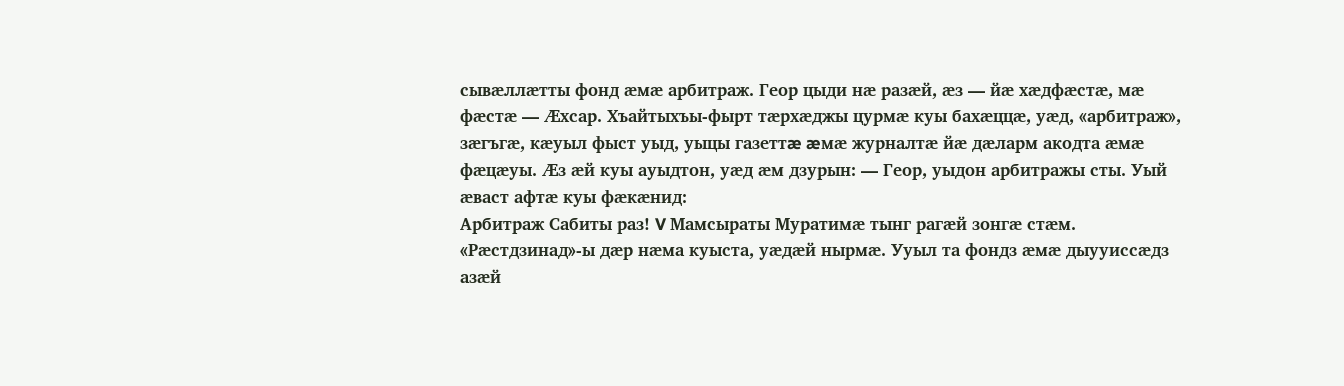сывæллæтты фонд æмæ арбитраж. Геор цыди нæ разæй, æз — йæ хæдфæстæ, мæ фæстæ — Æхсар. Хъайтыхъы-фырт тæрхæджы цурмæ куы бахæццæ, уæд, «арбитраж», зæгъгæ, кæуыл фыст уыд, уыцы газеттæ æмæ журналтæ йæ дæларм акодта æмæ фæцæуы. Æз æй куы ауыдтон, уæд æм дзурын: — Геор, уыдон арбитражы сты. Уый æваст афтæ куы фæкæнид:
Арбитраж Сабиты раз! V Мамсыраты Муратимæ тынг рагæй зонгæ стæм. «Рæстдзинад»-ы дæр нæма куыста, уæдæй нырмæ. Ууыл та фондз æмæ дыууиссæдз азæй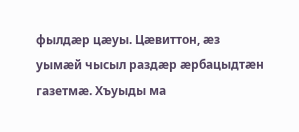фылдæр цæуы. Цæвиттон, æз уымæй чысыл раздæр æрбацыдтæн газетмæ. Хъуыды ма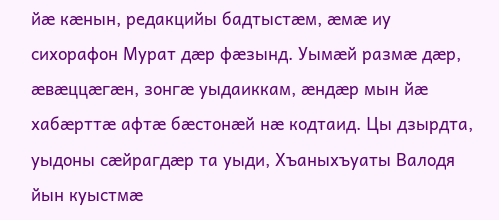йæ кæнын, редакцийы бадтыстæм, æмæ иу сихорафон Мурат дæр фæзынд. Уымæй размæ дæр, æвæццæгæн, зонгæ уыдаиккам, æндæр мын йæ хабæрттæ афтæ бæстонæй нæ кодтаид. Цы дзырдта, уыдоны сæйрагдæр та уыди, Хъаныхъуаты Валодя йын куыстмæ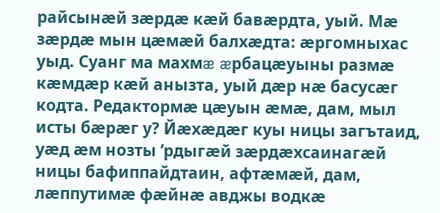райсынæй зæрдæ кæй бавæрдта, уый. Мæ зæрдæ мын цæмæй балхæдта: æргомныхас уыд. Суанг ма махмæ æрбацæуыны размæ кæмдæр кæй анызта, уый дæр нæ басусæг кодта. Редактормæ цæуын æмæ, дам, мыл исты бæрæг у? Йæхæдæг куы ницы загътаид, уæд æм нозты ’рдыгæй зæрдæхсаинагæй ницы бафиппайдтаин, афтæмæй, дам, лæппутимæ фæйнæ авджы водкæ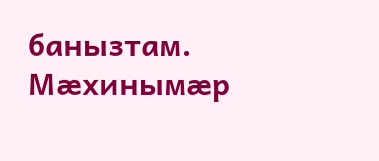банызтам. Мæхинымæр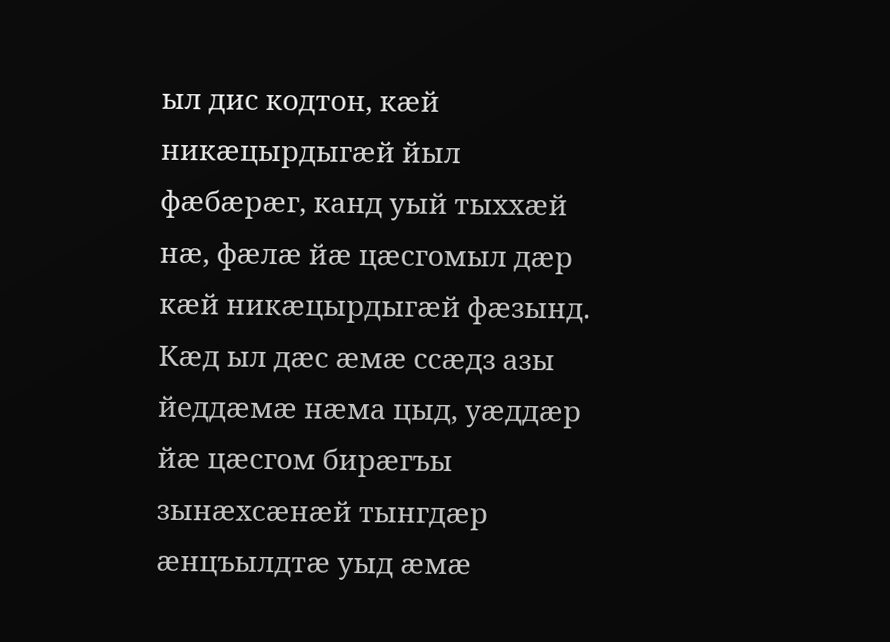ыл дис кодтон, кæй никæцырдыгæй йыл фæбæрæг, канд уый тыххæй нæ, фæлæ йæ цæсгомыл дæр кæй никæцырдыгæй фæзынд. Кæд ыл дæс æмæ ссæдз азы йеддæмæ нæма цыд, уæддæр йæ цæсгом бирæгъы зынæхсæнæй тынгдæр æнцъылдтæ уыд æмæ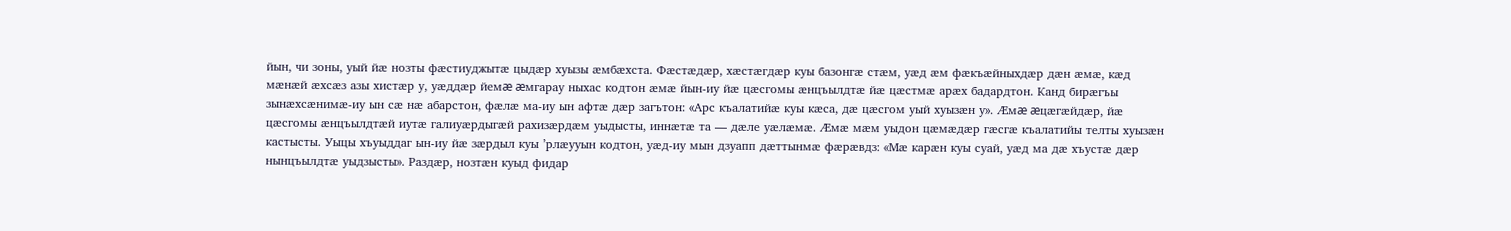йын, чи зоны, уый йæ нозты фæстиуджытæ цыдæр хуызы æмбæхста. Фæстæдæр, хæстæгдæр куы базонгæ стæм, уæд æм фæкъæйныхдæр дæн æмæ, кæд мæнæй æхсæз азы хистæр у, уæддæр йемæ æмгарау ныхас кодтон æмæ йын-иу йæ цæсгомы æнцъылдтæ йæ цæстмæ арæх бадардтон. Канд бирæгъы зынæхсæнимæ-иу ын сæ нæ абарстон, фæлæ ма-иу ын афтæ дæр загътон: «Арс къалатийæ куы кæса, дæ цæсгом уый хуызæн у». Æмæ æцæгæйдæр, йæ цæсгомы æнцъылдтæй иутæ галиуæрдыгæй рахизæрдæм уыдысты, иннæтæ та — дæле уæлæмæ. Æмæ мæм уыдон цæмæдæр гæсгæ къалатийы телты хуызæн кастысты. Уыцы хъуыддаг ын-иу йæ зæрдыл куы ’рлæууын кодтон, уæд-иу мын дзуапп дæттынмæ фæрæвдз: «Мæ карæн куы суай, уæд ма дæ хъустæ дæр нынцъылдтæ уыдзысты». Раздæр, нозтæн куыд фидар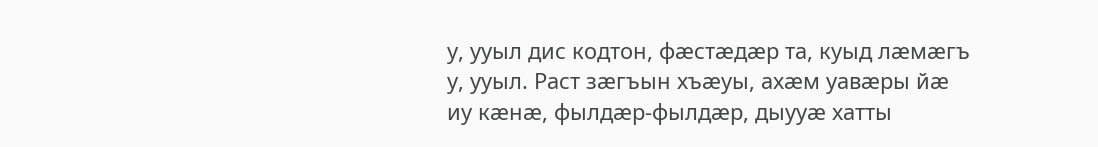у, ууыл дис кодтон, фæстæдæр та, куыд лæмæгъ у, ууыл. Раст зæгъын хъæуы, ахæм уавæры йæ иу кæнæ, фылдæр-фылдæр, дыууæ хатты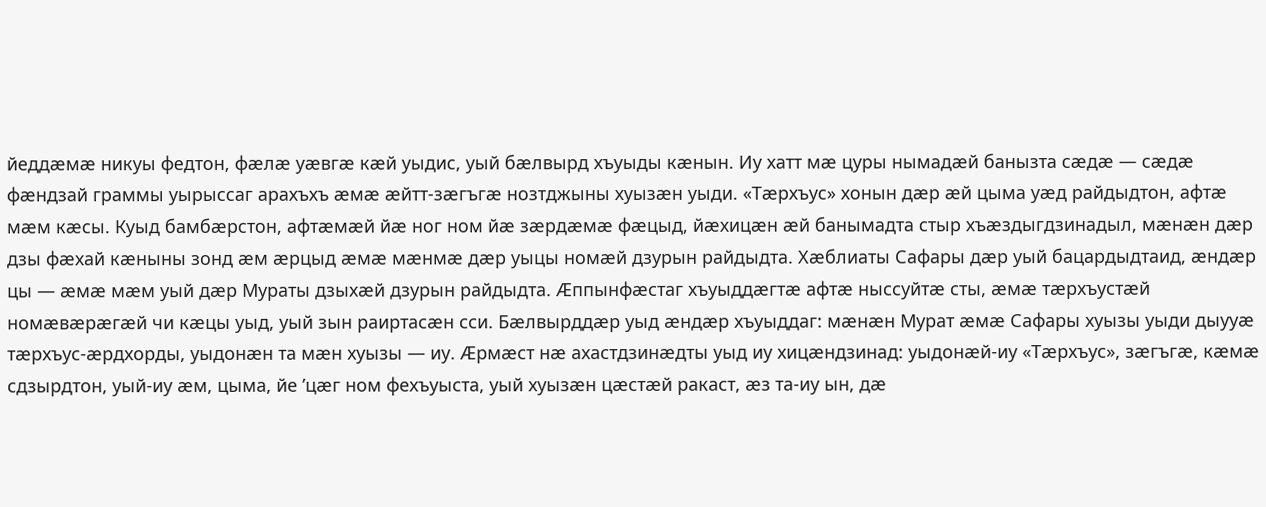йеддæмæ никуы федтон, фæлæ уæвгæ кæй уыдис, уый бæлвырд хъуыды кæнын. Иу хатт мæ цуры нымадæй банызта сæдæ — сæдæ фæндзай граммы уырыссаг арахъхъ æмæ æйтт-зæгъгæ нозтджыны хуызæн уыди. «Тæрхъус» хонын дæр æй цыма уæд райдыдтон, афтæ мæм кæсы. Куыд бамбæрстон, афтæмæй йæ ног ном йæ зæрдæмæ фæцыд, йæхицæн æй банымадта стыр хъæздыгдзинадыл, мæнæн дæр дзы фæхай кæныны зонд æм æрцыд æмæ мæнмæ дæр уыцы номæй дзурын райдыдта. Хæблиаты Сафары дæр уый бацардыдтаид, æндæр цы — æмæ мæм уый дæр Мураты дзыхæй дзурын райдыдта. Æппынфæстаг хъуыддæгтæ афтæ ныссуйтæ сты, æмæ тæрхъустæй номæвæрæгæй чи кæцы уыд, уый зын раиртасæн сси. Бæлвырддæр уыд æндæр хъуыддаг: мæнæн Мурат æмæ Сафары хуызы уыди дыууæ тæрхъус-æрдхорды, уыдонæн та мæн хуызы — иу. Æрмæст нæ ахастдзинæдты уыд иу хицæндзинад: уыдонæй-иу «Тæрхъус», зæгъгæ, кæмæ сдзырдтон, уый-иу æм, цыма, йе ’цæг ном фехъуыста, уый хуызæн цæстæй ракаст, æз та-иу ын, дæ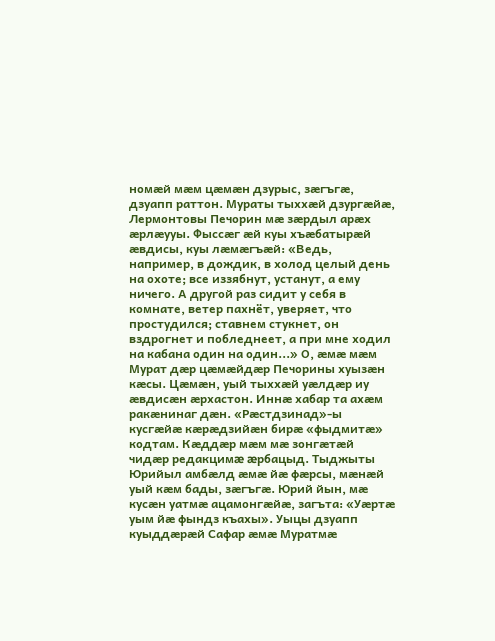номæй мæм цæмæн дзурыс, зæгъгæ, дзуапп раттон. Мураты тыххæй дзургæйæ, Лермонтовы Печорин мæ зæрдыл арæх æрлæууы. Фыссæг æй куы хъæбатырæй æвдисы, куы лæмæгъæй: «Ведь, например, в дождик, в холод целый день на охоте; все иззябнут, устанут, а ему ничего. А другой раз сидит у себя в комнате, ветер пахнёт, уверяет, что простудился; ставнем стукнет, он вздрогнет и побледнеет, а при мне ходил на кабана один на один...» О, æмæ мæм Мурат дæр цæмæйдæр Печорины хуызæн кæсы. Цæмæн, уый тыххæй уæлдæр иу æвдисæн æрхастон. Иннæ хабар та ахæм ракæнинаг дæн. «Рæстдзинад»-ы кусгæйæ кæрæдзийæн бирæ «фыдмитæ» кодтам. Кæддæр мæм мæ зонгæтæй чидæр редакцимæ æрбацыд. Тыджыты Юрийыл амбæлд æмæ йæ фæрсы, мæнæй уый кæм бады, зæгъгæ. Юрий йын, мæ кусæн уатмæ ацамонгæйæ, загъта: «Уæртæ уым йæ фындз къахы». Уыцы дзуапп куыддæрæй Сафар æмæ Муратмæ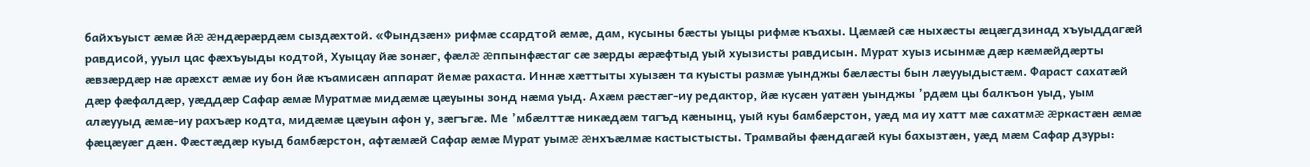байхъуыст æмæ йæ æндæрæрдæм сыздæхтой. «Фындзæн» рифмæ ссардтой æмæ, дам, кусыны бæсты уыцы рифмæ къахы. Цæмæй сæ ныхæсты æцæгдзинад хъуыддагæй равдисой, ууыл цас фæхъуыды кодтой, Хуыцау йæ зонæг, фæлæ æппынфæстаг сæ зæрды æрæфтыд уый хуызисты равдисын. Мурат хуыз исынмæ дæр кæмæйдæрты æвзæрдæр нæ арæхст æмæ иу бон йæ къамисæн аппарат йемæ рахаста. Иннæ хæттыты хуызæн та куысты размæ уынджы бæлæсты бын лæууыдыстæм. Фараст сахатæй дæр фæфалдæр, уæддæр Сафар æмæ Муратмæ мидæмæ цæуыны зонд нæма уыд. Ахæм рæстæг-иу редактор, йæ кусæн уатæн уынджы ’рдæм цы балкъон уыд, уым алæууыд æмæ-иу рахъæр кодта, мидæмæ цæуын афон у, зæгъгæ. Ме ’мбæлттæ никæдæм тагъд кæнынц, уый куы бамбæрстон, уæд ма иу хатт мæ сахатмæ æркастæн æмæ фæцæуæг дæн. Фæстæдæр куыд бамбæрстон, афтæмæй Сафар æмæ Мурат уымæ æнхъæлмæ кастыстысты. Трамвайы фæндагæй куы бахызтæн, уæд мæм Сафар дзуры: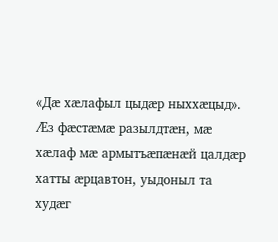«Дæ хæлафыл цыдæр ныххæцыд». Æз фæстæмæ разылдтæн, мæ хæлаф мæ армытъæпæнæй цалдæр хатты æрцавтон, уыдоныл та худæг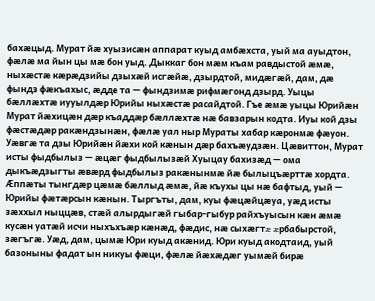бахæцыд. Мурат йæ хуызисæн аппарат куыд амбæхста, уый ма ауыдтон, фæлæ ма йын цы мæ бон уыд. Дыккаг бон мæм къам равдыстой æмæ, ныхæстæ кæрæдзийы дзыхæй исгæйæ, дзырдтой, мидæгæй, дам, дæ фындз фæкъахыс, æдде та — фындзимæ рифмæгонд дзырд. Уыцы бæллæхтæ иууылдæр Юрийы ныхæстæ расайдтой. Гъе æмæ уыцы Юрийæн Мурат йæхицæн дæр къаддæр бæллæхтæ нæ бавзарын кодта. Иуы кой дзы фæстæдæр ракæндзынæн, фæлæ уал ныр Мураты хабар кæронмæ фæуон. Уæвгæ та дзы Юрийæн йæхи кой кæнын дæр бахъæудзæн. Цæвиттон, Мурат исты фыдбылыз — æцæг фыдбылызæй Хуыцау бахизæд — ома дыкъæдзыгты æвæрд фыдбылыз ракæнынмæ йæ былыцъæрттæ хордта. Æппæты тынгдæр цæмæ бæллыд æмæ, йæ къухы цы нæ бафтыд, уый — Юрийы фæтæрсын кæнын. Тыргъты, дам, куы фæцæйцæуа, уæд исты зæххыл ныццæв, стæй алырдыгæй гыбар-гыбур райхъуысын кæн æмæ кусæн уатæй исчи ныхъхъæр кæнæд, фæдис, нæ сыхæгтæ æрбабырстой, зæгъгæ. Уæд, дам, цымæ Юри куыд акæнид. Юри куыд акодтаид, уый базоныны фадат ын никуы фæци, фæлæ йæхæдæг уымæй бирæ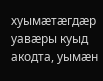хуымæтæгдæр уавæры куыд акодта, уымæн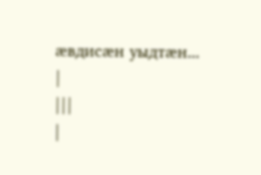æвдисæн уыдтæн...
|
|||
|